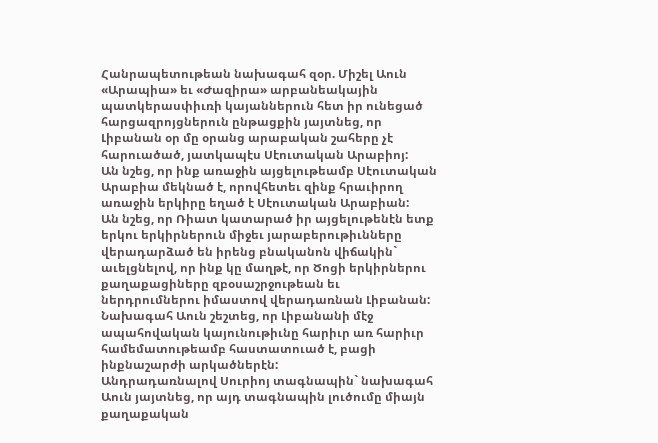Հանրապետութեան նախագահ զօր. Միշել Աուն «Արապիա» եւ «Ժազիրա» արբանեակային պատկերասփիւռի կայաններուն հետ իր ունեցած հարցազրոյցներուն ընթացքին յայտնեց, որ Լիբանան օր մը օրանց արաբական շահերը չէ հարուածած, յատկապէս Սէուտական Արաբիոյ:
Ան նշեց, որ ինք առաջին այցելութեամբ Սէուտական Արաբիա մեկնած է, որովհետեւ զինք հրաւիրող առաջին երկիրը եղած է Սէուտական Արաբիան:
Ան նշեց, որ Ռիատ կատարած իր այցելութենէն ետք երկու երկիրներուն միջեւ յարաբերութիւնները վերադարձած են իրենց բնականոն վիճակին` աւելցնելով, որ ինք կը մաղթէ, որ Ծոցի երկիրներու քաղաքացիները զբօսաշրջութեան եւ ներդրումներու իմաստով վերադառնան Լիբանան:
Նախագահ Աուն շեշտեց, որ Լիբանանի մէջ ապահովական կայունութիւնը հարիւր առ հարիւր համեմատութեամբ հաստատուած է, բացի ինքնաշարժի արկածներէն:
Անդրադառնալով Սուրիոյ տագնապին` նախագահ Աուն յայտնեց, որ այդ տագնապին լուծումը միայն քաղաքական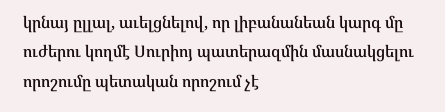կրնայ ըլլալ, աւելցնելով, որ լիբանանեան կարգ մը ուժերու կողմէ Սուրիոյ պատերազմին մասնակցելու որոշումը պետական որոշում չէ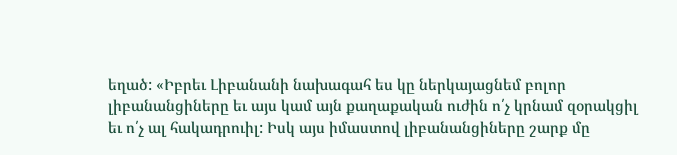եղած: «Իբրեւ Լիբանանի նախագահ ես կը ներկայացնեմ բոլոր լիբանանցիները եւ այս կամ այն քաղաքական ուժին ո՛չ կրնամ զօրակցիլ եւ ո՛չ ալ հակադրուիլ: Իսկ այս իմաստով լիբանանցիները շարք մը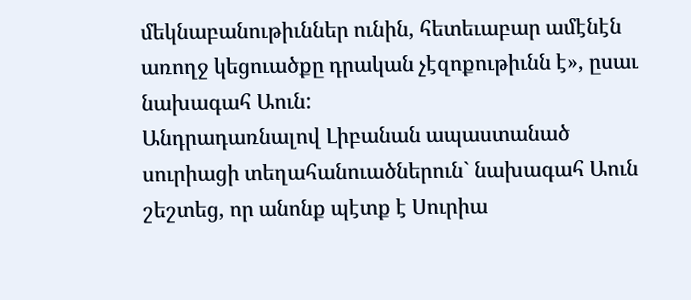մեկնաբանութիւններ ունին, հետեւաբար ամէնէն առողջ կեցուածքը դրական չէզոքութիւնն է», ըսաւ նախագահ Աուն:
Անդրադառնալով Լիբանան ապաստանած սուրիացի տեղահանուածներուն` նախագահ Աուն շեշտեց, որ անոնք պէտք է Սուրիա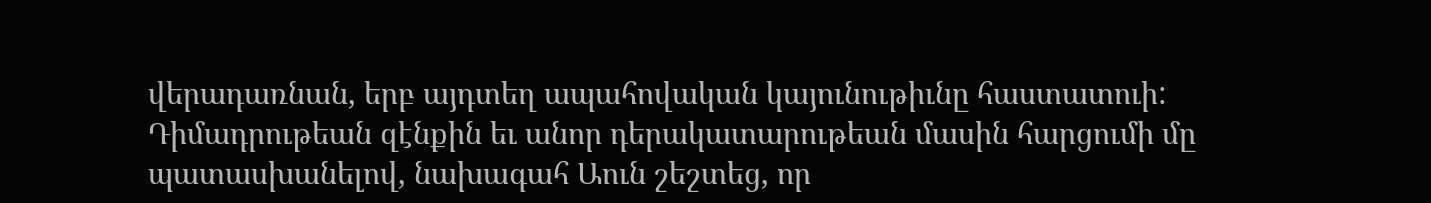վերադառնան, երբ այդտեղ ապահովական կայունութիւնը հաստատուի:
Դիմադրութեան զէնքին եւ անոր դերակատարութեան մասին հարցումի մը պատասխանելով, նախագահ Աուն շեշտեց, որ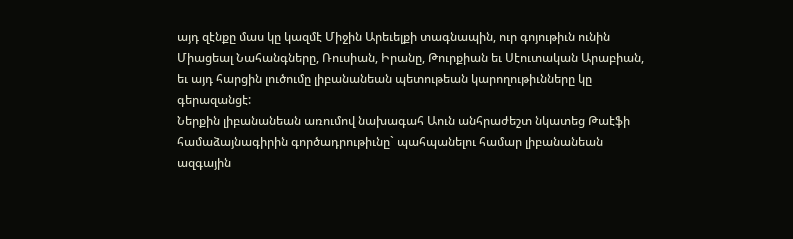այդ զէնքը մաս կը կազմէ Միջին Արեւելքի տագնապին, ուր գոյութիւն ունին Միացեալ Նահանգները, Ռուսիան, Իրանը, Թուրքիան եւ Սէուտական Արաբիան, եւ այդ հարցին լուծումը լիբանանեան պետութեան կարողութիւնները կը գերազանցէ:
Ներքին լիբանանեան առումով նախագահ Աուն անհրաժեշտ նկատեց Թաէֆի համաձայնագիրին գործադրութիւնը` պահպանելու համար լիբանանեան ազգային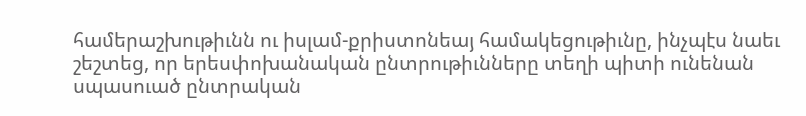համերաշխութիւնն ու իսլամ-քրիստոնեայ համակեցութիւնը, ինչպէս նաեւ շեշտեց, որ երեսփոխանական ընտրութիւնները տեղի պիտի ունենան սպասուած ընտրական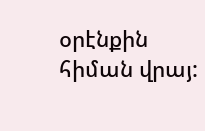օրէնքին հիման վրայ: